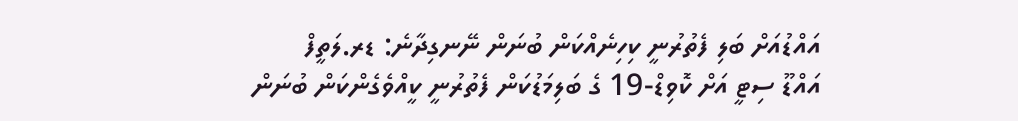އައްޑުއަށް ބަލި ފެތުރުނީ ކިހިނެއްކަން ބުނަން ނޭނގިދާނެ: ޑރ.ލަތީފް
އައްޑޫ ސިޓީ އަށް ކޮވިޑް-19 ގެ ބަލިމަޑުކަން ފެތުރުނީ ކީއްވެގެންކަން ބުނަން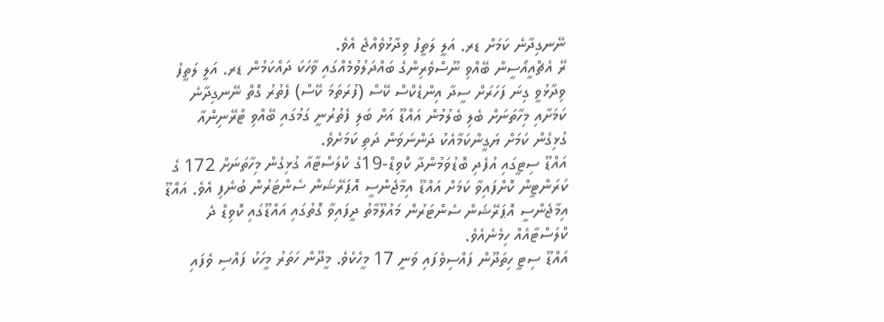ނޭނގިދާނެ ކަމަށް ޑރ. އަލީ ލަތީފު ވިދާޅުވެއްޖެ އެވެ.
ރޭ އެޗްއީއޯސީން ބޭއްވި ނޫސްވެރިންގެ ބައްދަލުވުމެއްގައި ވާހަކަ ދައްކަމުން ޑރ. އަލީ ލަތީފު ވިދާޅުވީ ގިނަ ފަހަރަށް ސީދާ އިންޑެކްސް ކޭސް (ފުރަތަމަ ކޭސް) ފެތުރު ގޮތް ނޭނގިދާނެ ކަމަށާއި މިހާތަނަށް ބެލި ބެލުމުން އައްޑޫ އަށް ބަލި ފެތުރުނީ ގަމުގައި ބޭއްވި ޓްރޭނިންއާ ގުޅިގެން ކަމަށް ޔަގީންކަމާއެކު ދަންނަވަން ދަތި ކަމަށެވެ.
އައްޑޫ ސިޓީގައި އުފެދި ބޮޑުވަމުންދާ ކޮވިޑް-19ގެ ކްލަސްޓާއާ ގުޅިގެން މިހާތަނަށް 172 ގެ ކަރަންޓީން ކޮށްފައިވާ ކަމަށް އައްޑޫ އިމާޖެންސީ އޮޕަރޭޝަން ސެންޓަރުން ބުނެފި އެވެ. އައްޑޫ އިމާޖެންސީ އޮޕަރޭޝަން ސެންޓަރުން މައުލޫމާތު ދީފައިވާ ގޮތުގައި އައްޑޫގައި ކޮވިޑް ދެ ކްލަސްޓާއެއް ހިމެނެއެވެ.
އައްޑޫ ސިޓީ ހިތަދޫން ފައްސިވެފައި ވަނީ 17 މީހެކެވެ. މީދޫން ހަތަރު މީހަކު ފައްސި ވެފައި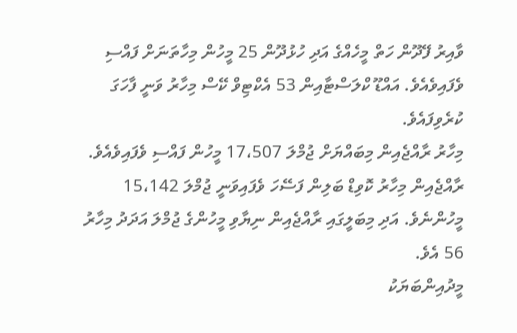ވާއިރު ފޭދޫން ހަތް މީހެއްގެ އަދި ހުޅުދޫން 25 މީހުން މިހާތަނަށް ފައްސި ވެފައިވެއެވެ. އައްޑޫ ކްލަސްޓާއިން 53 އެކްޓިވް ކޭސް މިހާރު ވަނީ ފާހަގަ ކުރެވިފައެވެ.
މިހާރު ރާއްޖެއިން މިބައްޔަށް ޖުމްލަ 17،507 މީހުން ފައްސި ވެފައިވެއެވެ.
ރާއްޖެއިން މިހާރު ކޮވިޑް ބަލިން ފަސޭހަ ވެފައިވަނީ ޖުމްލަ 15،142 މީހުންނެވެ. އަދި މިބަލީގައި ރާއްޖެއިން ނިޔާވި މީހުންގެ ޖުމްލަ އަދަދު މިހާރު 56 އެވެ.
މީދުއިންބަޔަކު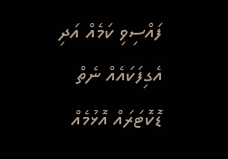ފައްސިވި ކަމެއް އަދި އެގިފަކައެއް ނެތް ޑޮކޮޓަރައް އޮޅުމެއް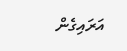އަރައިގެން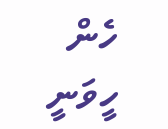ހެން ހީވަނީ